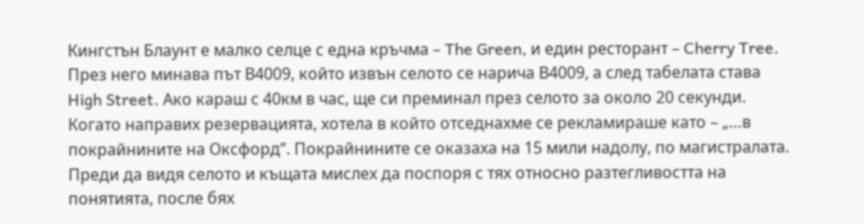Кингстън Блаунт е малко селце с една кръчма – The Green, и един ресторант – Cherry Tree. През него минава път В4009, който извън селото се нарича В4009, а след табелата става High Street. Ако караш с 40км в час, ще си преминал през селото за около 20 секунди.
Когато направих резервацията, хотела в който отседнахме се рекламираше като – „…в покрайнините на Оксфорд”. Покрайнините се оказаха на 15 мили надолу, по магистралата. Преди да видя селото и къщата мислех да поспоря с тях относно разтегливостта на понятията, после бях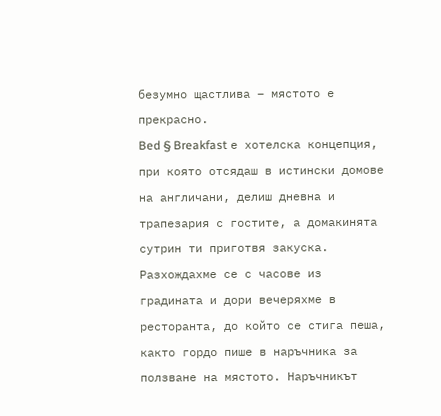безумно щастлива – мястото е прекрасно.
Bed § Breakfast е хотелска концепция, при която отсядаш в истински домове на англичани, делиш дневна и трапезария с гостите, а домакинята сутрин ти приготвя закуска.
Разхождахме се с часове из градината и дори вечеряхме в ресторанта, до който се стига пеша, както гордо пише в наръчника за ползване на мястото. Наръчникът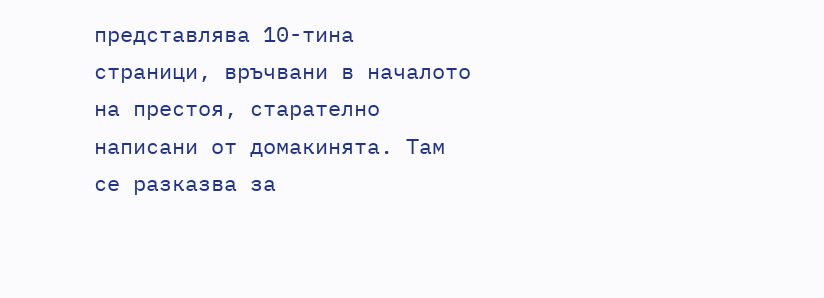представлява 10-тина страници, връчвани в началото на престоя, старателно написани от домакинята. Там се разказва за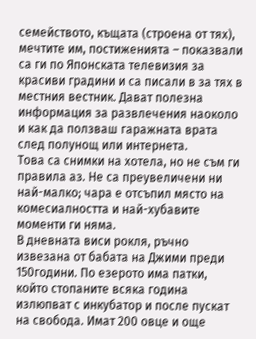семейството, къщата (строена от тях), мечтите им, постиженията – показвали са ги по Японската телевизия за красиви градини и са писали в за тях в местния вестник. Дават полезна информация за развлечения наоколо и как да ползваш гаражната врата след полунощ или интернета.
Това са снимки на хотела, но не съм ги правила аз. Не са преувеличени ни най-малко; чара е отсъпил място на комесиалността и най-хубавите моменти ги няма.
В дневната виси рокля, ръчно извезана от бабата на Джими преди 150години. По езерото има патки, който стопаните всяка година излюпват с инкубатор и после пускат на свобода. Имат 200 овце и още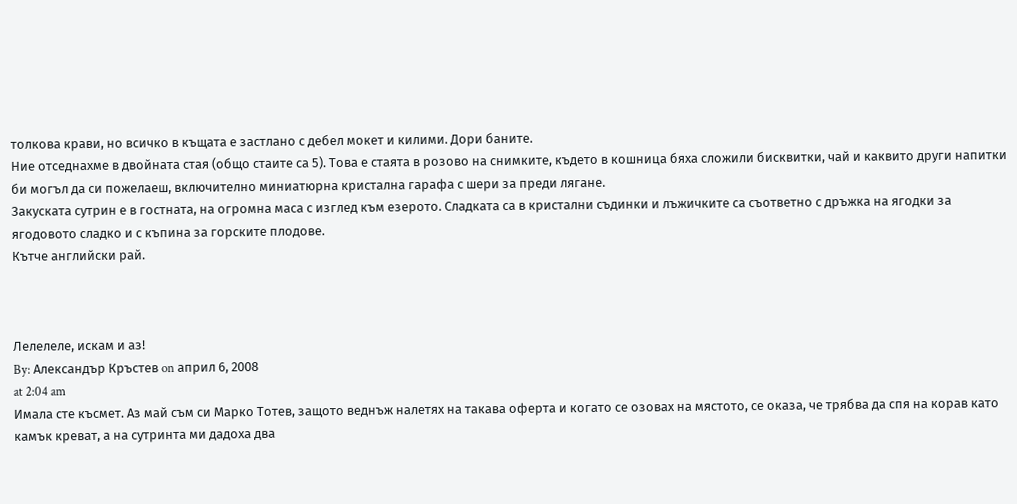толкова крави, но всичко в къщата е застлано с дебел мокет и килими. Дори баните.
Ние отседнахме в двойната стая (общо стаите са 5). Това е стаята в розово на снимките, където в кошница бяха сложили бисквитки, чай и каквито други напитки би могъл да си пожелаеш, включително миниатюрна кристална гарафа с шери за преди лягане.
Закуската сутрин е в гостната, на огромна маса с изглед към езерото. Сладката са в кристални съдинки и лъжичките са съответно с дръжка на ягодки за ягодовото сладко и с къпина за горските плодове.
Кътче английски рай.



Лелелеле, искам и аз!
By: Александър Кръстев on април 6, 2008
at 2:04 am
Имала сте късмет. Аз май съм си Марко Тотев, защото веднъж налетях на такава оферта и когато се озовах на мястото, се оказа, че трябва да спя на корав като камък креват, а на сутринта ми дадоха два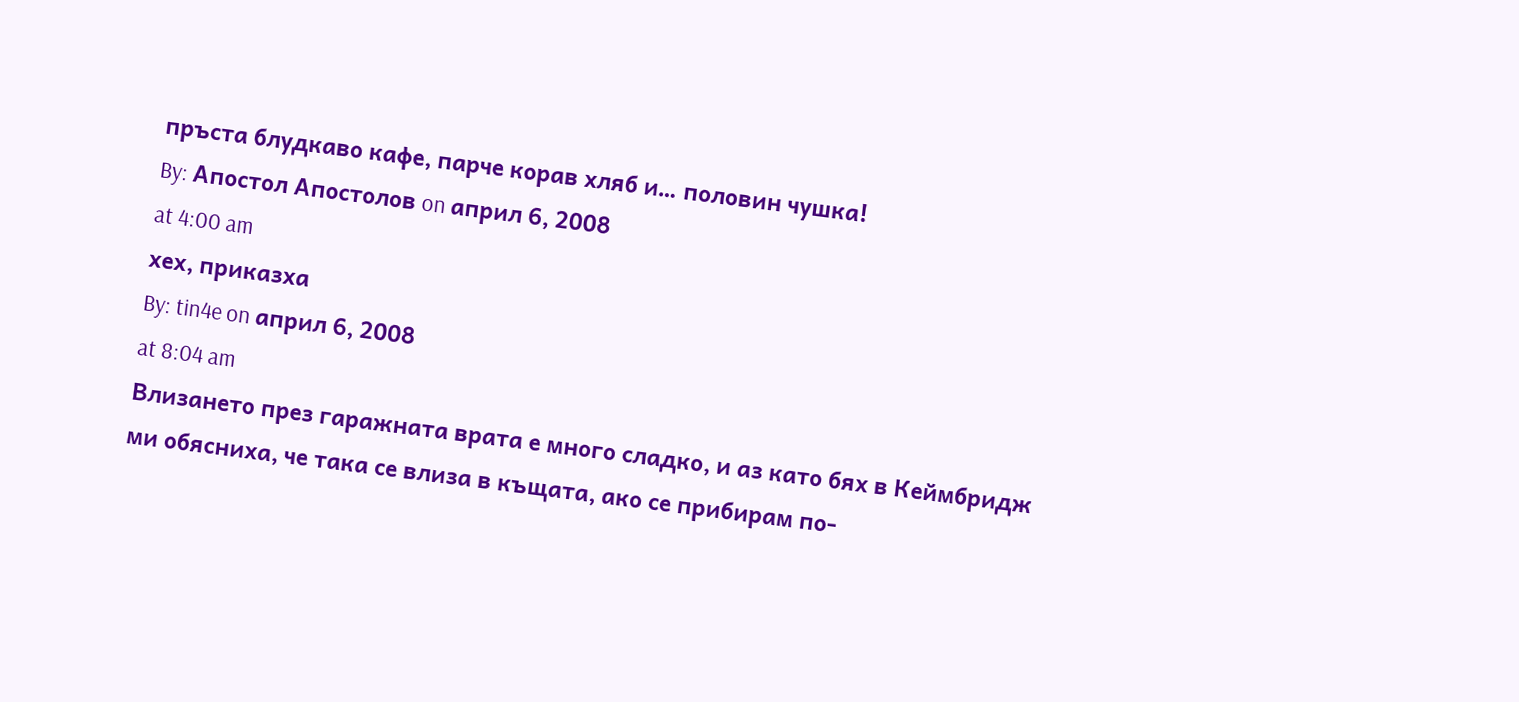пръста блудкаво кафе, парче корав хляб и… половин чушка!
By: Апостол Апостолов on април 6, 2008
at 4:00 am
хех, приказха
By: tin4e on април 6, 2008
at 8:04 am
Влизането през гаражната врата е много сладко, и аз като бях в Кеймбридж ми обясниха, че така се влиза в къщата, ако се прибирам по-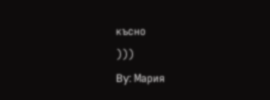късно
)))
By: Мария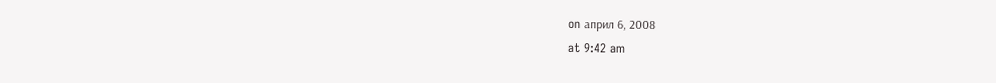on април 6, 2008
at 9:42 am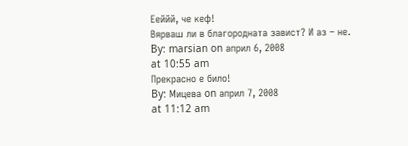Ееййй, че кеф!
Вярваш ли в благородната завист? И аз – не.
By: marsian on април 6, 2008
at 10:55 am
Прекрасно е било!
By: Мицева on април 7, 2008
at 11:12 am